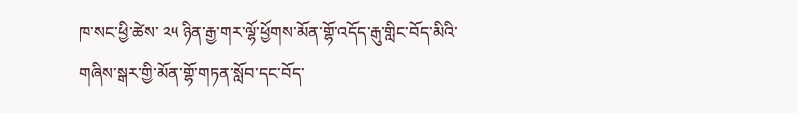ཁ་སང་ཕྱི་ཚེས་ ༢༥ ཉིན་རྒྱ་གར་ལྷོ་ཕྱོགས་མོན་གྷོ་འདོད་རྒུ་གླིང་བོད་མིའི་གཞིས་སྒར་གྱི་མོན་གྷོ་གཏན་སློབ་དང་བོད་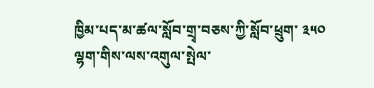ཁྱིམ་པད་མ་ཚལ་སློབ་གྲྭ་བཅས་ཀྱི་སློབ་ཕྲུག་ ༣༥༠ ལྷག་གིས་ལས་འགུལ་སྤེལ་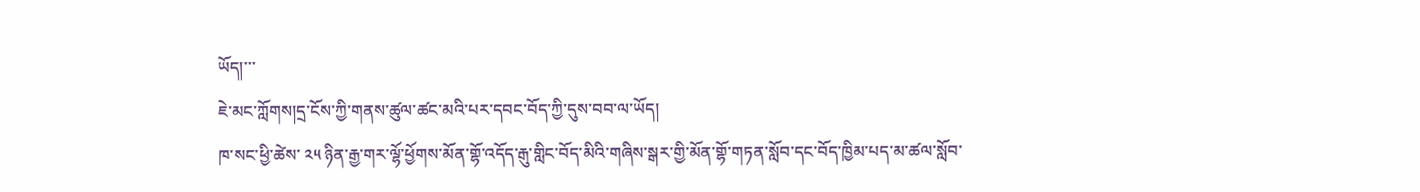ཡོད།་་་
ཇེ་མང་ཀློགས།དྲ་ངོས་ཀྱི་གནས་ཚུལ་ཚང་མའི་པར་དབང་བོད་ཀྱི་དུས་བབ་ལ་ཡོད།
ཁ་སང་ཕྱི་ཚེས་ ༢༥ ཉིན་རྒྱ་གར་ལྷོ་ཕྱོགས་མོན་གྷོ་འདོད་རྒུ་གླིང་བོད་མིའི་གཞིས་སྒར་གྱི་མོན་གྷོ་གཏན་སློབ་དང་བོད་ཁྱིམ་པད་མ་ཚལ་སློབ་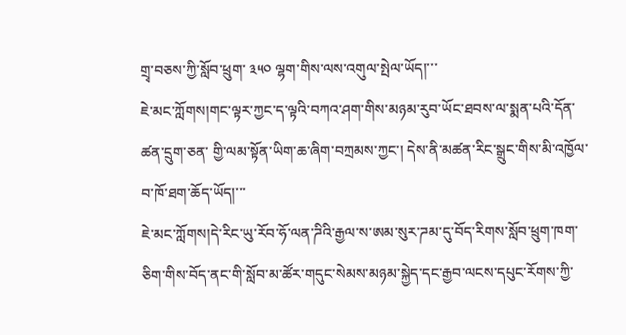གྲྭ་བཅས་ཀྱི་སློབ་ཕྲུག་ ༣༥༠ ལྷག་གིས་ལས་འགུལ་སྤེལ་ཡོད།་་་
ཇེ་མང་ཀློགས།གང་ལྟར་ཀྱང་ད་ལྟའི་བཀའ་ཤག་གིས་མཉམ་རུབ་ཡོང་ཐབས་ལ་སྨན་པའི་དོན་ཚན་དྲུག་ཅན་ གྱི་ལམ་སྟོན་ཡིག་ཆ་ཞིག་བཀྲམས་ཀྱང་། དེས་ནི་མཚན་རིང་སྒྲུང་གིས་མི་འཁྱོལ་བ་ཁོ་ཐག་ཆོད་ཡོད།་་་
ཇེ་མང་ཀློགས།དེ་རིང་ཡུ་རོབ་ཧོ་ལན་ཌིའི་རྒྱལ་ས་ཨམ་སུར་ཌམ་དུ་བོད་རིགས་སློབ་ཕྲུག་ཁག་ཅིག་གིས་བོད་ནང་གི་སློབ་མ་ཚོར་གདུང་སེམས་མཉམ་སྐྱེད་དང་རྒྱབ་ལངས་དཔུང་རོགས་ཀྱི་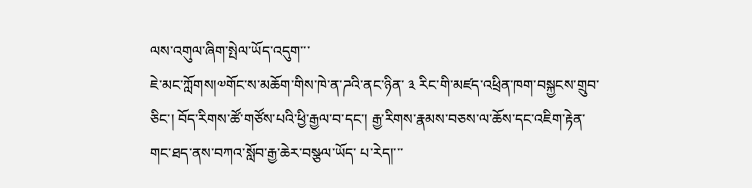ལས་འགུལ་ཞིག་སྤེལ་ཡོད་འདུག་་་
ཇེ་མང་ཀློགས།༧གོང་ས་མཆོག་གིས་ཁེ་ན་ཌའི་ནང་ཉིན་ ༣ རིང་གི་མཛད་འཕྲིན་ཁག་བསྐྱངས་གྲུབ་ཅིང་། བོད་རིགས་ཚོ་གཙོས་པའི་ཕྱི་རྒྱལ་བ་དང་། རྒྱ་རིགས་རྣམས་བཅས་ལ་ཆོས་དང་འཇིག་རྟེན་གང་ཐད་ནས་བཀའ་སློབ་རྒྱ་ཆེར་བསྩལ་ཡོད་ པ་རེད།་་་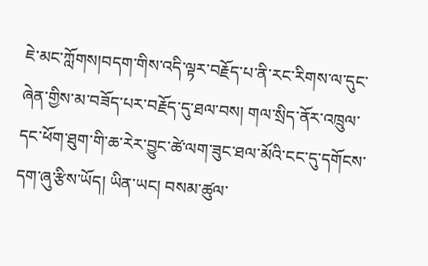ཇེ་མང་ཀློགས།བདག་གིས་འདི་ལྟར་བརྗོད་པ་ནི་རང་རིགས་ལ་དུང་ཞེན་གྱིས་མ་བཟོད་པར་བརྗོད་དུ་ཐལ་བས། གལ་སྲིད་ནོར་འཁྲུལ་དང་ཕོག་ཐུག་གི་ཆ་རེར་བྱུང་ཚེ་ལག་ཟུང་ཐལ་མོའི་ངང་དུ་དགོངས་དག་ཞུ་རྩིས་ཡོད། ཡིན་ཡང། བསམ་ཚུལ་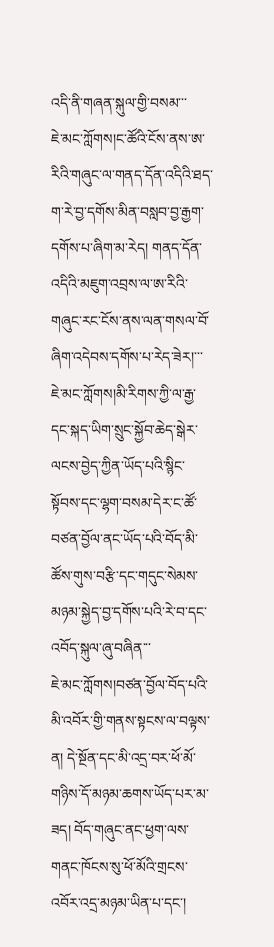འདི་ནི་གཞན་སྐུལ་གྱི་བསམ་་་
ཇེ་མང་ཀློགས།ང་ཚོའི་ངོས་ནས་ཨ་རིའི་གཞུང་ལ་གནད་དོན་འདིའི་ཐད་ག་རེ་བྱ་དགོས་མིན་བསླབ་བྱ་རྒྱག་དགོས་པ་ཞིག་མ་རེད། གནད་དོན་འདིའི་མཇུག་འབྲས་ལ་ཨ་རིའི་གཞུང་རང་ངོས་ནས་ལན་གསལ་བོ་ཞིག་འདེབས་དགོས་པ་རེད་ཟེར།་་་
ཇེ་མང་ཀློགས།མི་རིགས་ཀྱི་ལ་རྒྱ་དང་སྐད་ཡིག་སྲུང་སྐྱོབ་ཆེད་སྒེར་ལངས་བྱེད་ཀྱིན་ཡོད་པའི་སྙིང་སྟོབས་དང་ལྷག་བསམ་དེར་ང་ཚོ་བཙན་བྱོལ་ནང་ཡོད་པའི་བོད་མི་ཚོས་གུས་བརྩི་དང་གདུང་སེམས་མཉམ་སྐྱེད་བྱ་དགོས་པའི་རེ་བ་དང་འབོད་སྐུལ་ཞུ་བཞིན་་་
ཇེ་མང་ཀློགས།བཙན་བྱོལ་བོད་པའི་མི་འབོར་གྱི་གནས་སྟངས་ལ་བལྟས་ན། དེ་སྔོན་དང་མི་འདྲ་བར་ཕོ་མོ་གཉིས་དོ་མཉམ་ཆགས་ཡོད་པར་མ་ཟད། བོད་གཞུང་ནང་ཕྱག་ལས་གནང་ཁོངས་སུ་ཕོ་མོའི་གྲངས་འབོར་འདྲ་མཉམ་ཡིན་པ་དང་།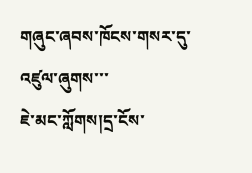གཞུང་ཞབས་ཁོངས་གསར་དུ་འཛུལ་ཞུགས་་་
ཇེ་མང་ཀློགས།དྲ་ངོས་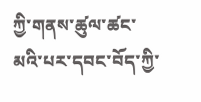ཀྱི་གནས་ཚུལ་ཚང་མའི་པར་དབང་བོད་ཀྱི་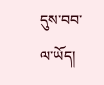དུས་བབ་ལ་ཡོད།